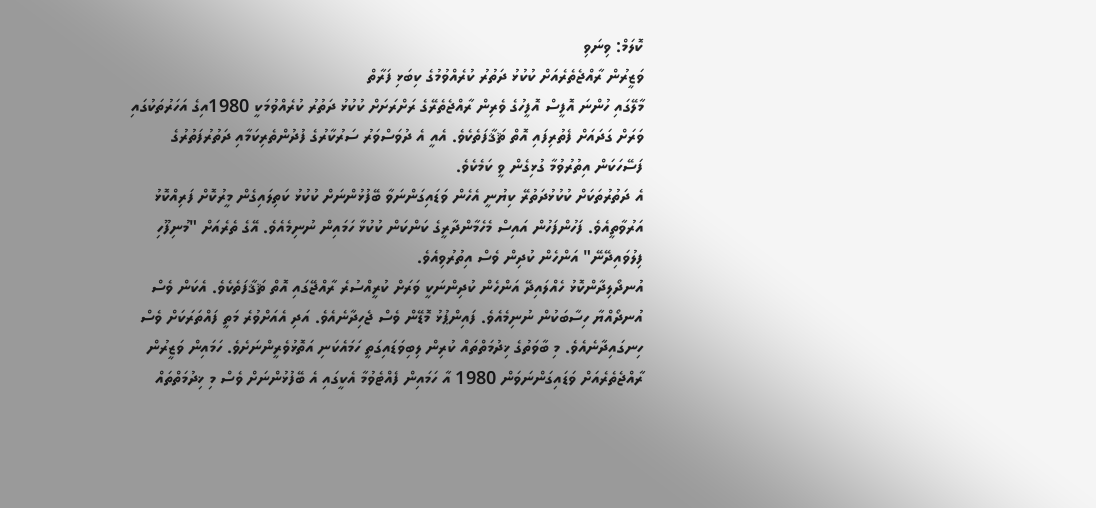ކޮލަމް: ވިނަވި
ވަޒީރުން ރާއްޖެތެރެއަށް ކުކުޅު ދަތުރު ކުރެއްވުމުގެ ކިބަޅި ފަރާތް
މާލޭގައި ހުންނަ އޮފީސް އޮފީހުގެ ވެރިން ރާއްޖެތެރޭގެ ރަށްރަށަށް ކުކުޅު ދަތުރު ކުރެއްވުމަކީ 1980އިގެ އަހަރުތަކުގައި ވަރަށް ގަދައަށް ފެތުރިފައި އޮތް ޘަޤާފަތެކެވެ. އެއީ އެ ދުވަސްވަރު ސަރުކާރުގެ ފުދުންތެރިކަމާއި ދަތުރުފަތުރުގެ ފަސޭހަކަން އިތުރުވުމާ ގުޅިގެން ވީ ކަމެކެވެ.
އެ ދަތުރުތަކަށް ކުކުޅުދަތުރޭ ކިޔުނީ އެހެން ވަޑައިގަންނަވާ ބޭފުޅުންނަށް ކުކުޅު ކަތިލައިގެން މީރުކޮށް ފަރިއްކޮޅު އަރުވާތީއެވެ. ފަހުންފަހުން އައިސް މެހެމާންދާރީގެ ކަންކަން ކުކުޅާ ހަމައިން ނުނިމެއެވެ. އޭގެ ތެރެއަށް "މުނިފޫހި ފިލުވައިދޭނޭ" އަންހެން ކުދިން ވެސް އިތުރުވިއެވެ.
އުނދޯލިދާންކޮޅު ހެއްލައިދޭ އަންހެން ކުދިންނަކީ ވަރަށް ކުރީއްސުރެ ރާއްޖޭގައި އޮތް ޘަޤާފަތެކެވެ. އެކަން ވެސް އުނދޯއްޔާ ހިސާބަކުން ނުނިމެއެވެ. ފައިންޕުޅު މޮޑޭން ވެސް ޖެހިދާނެއެވެ. އަދި އެއަށްވުރެ މަތީ ފައްތަރަކަށް ވެސް ހިނގައިދާނެއެވެ. މި ބާވަތުގެ ޚިދުމަތްތައް ކުރިން ލިބިވަޑައިގަތީ ހަމައެކަނި އަތޮޅުވެރީންނަށެވެ. ހަމައިން ވަޒީރުން ރާއްޖެތެރެއަށް ވަޑައިގަންނަވަން 1980 އާ ހަމައިން ފެއްޓެވުމާ އެކީގައި އެ ބޭފުޅުންނަށް ވެސް މި ޚިދުމަތްތައް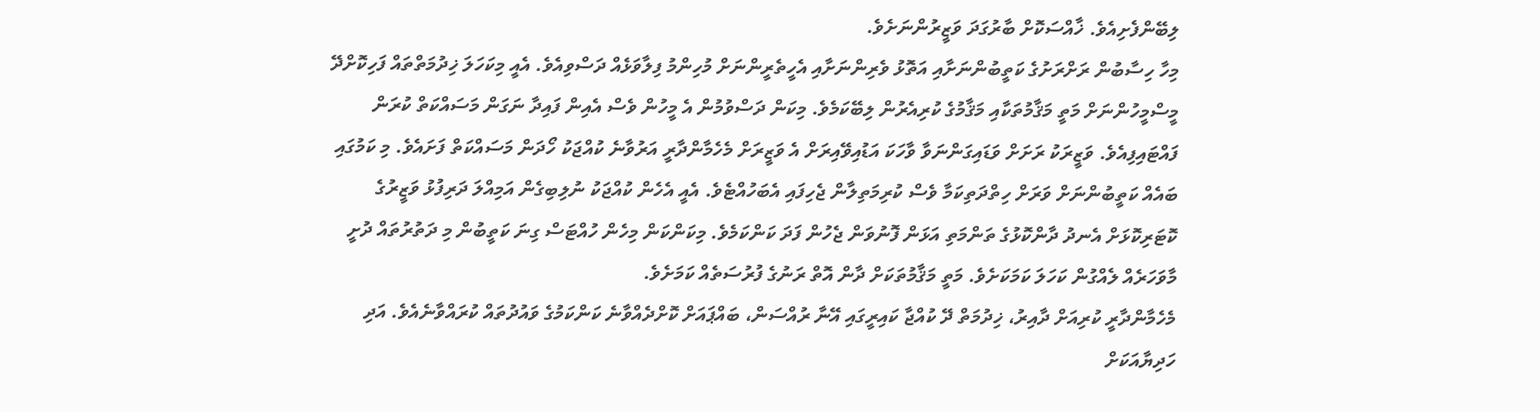ލިބޭންފެށިއެވެ. ޚާއްސަކޮށް ބާރުގަދަ ވަޒީރުންނަށެވެ.
މިހާ ހިސާބުން ރަށްރަށުގެ ކަތީބުންނަށާއި އަތޮޅު ވެރިންނަށާއި އެހީތެރީންނަށް މުހިންމު ފިލާވަޅެއް ދަސްވިއެވެ. އެއީ މިކަހަލަ ޚިދުމަތްތައް ފަހިކޮށްދޭ މީސްމީހުންނަށް މަތީ މަޤާމުތަކާއި މަޤާމުގެ ކުރިއެރުން ލިބޭކަމެވެ. މިކަން ދަސްވުމުން އެ މީހުން ވެސް އެއިން ފައިދާ ނަގަން މަސައްކަތް ކުރަން ފައްޓައިފިއެވެ. ވަޒީރަކު ރަށަށް ވަޑައިގަންނަވާ ވާހަކަ އަޑުއިވޭއިރަށް އެ ވަޒީރަށް މެހެމާންދާރީ އަރުވާނެ ކުއްޖަކު ހޯދަން މަސައްކަތް ފަށައެވެ. މި ކަމުގައި ބައެއް ކަތީބުންނަށް ވަރަށް ހިތްދަތިކަމާ ވެސް ކުރިމަތިލާން ޖެހިފައި އެބަހުއްޓެވެ. އެއީ އެހެން ކުއްޖަކު ނުލިބިގެން އަމިއްލަ ދަރިފުޅު ވަޒީރުގެ ކޮޓަރިކޮޅަށް އެނދު ދާންކޮޅުގެ ތަންމަތި އަޅަން ފޮނުވަން ޖެހުން ފަދަ ކަންކަމެވެ. މިކަންކަން މިހެން ހުއްޓަސް ގިނަ ކަތީބުން މި ދަތުރުތައް ދުށީ މާވަހަރެއް ލެއްގުން ކަހަލަ ކަމަކަށެވެ. މަތީ މަޤާމުތަކަށް ދާން އޮތް ރަނުގެ ފުރުސަތެއް ކަމަށެވެ.
މެހެމާންދާރީ ކުރިއަށް ދާއިރު، ޚިދުމަތް ދޭ ކުއްޖާ ކައިރީގައި އޭނާ ރުއްސަން، ބައްޕައަށް ކޮށްދެއްވާނެ ކަންކަމުގެ ވައުދުތައް ކުރައްވާނެއެވެ. އަދި ހަދިޔާއަކަށް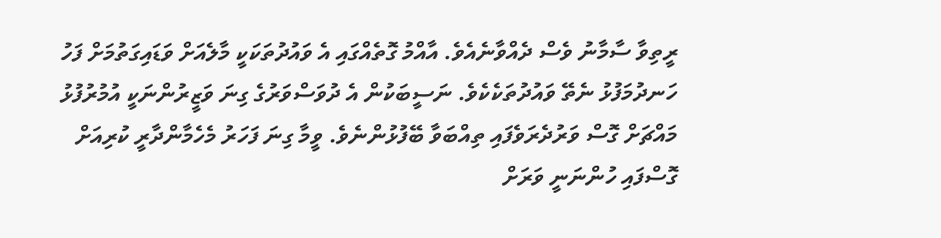ރީތިވާ ސާމާނު ވެސް ދެއްވާނެއެވެ. އާއްމު ގޮތެއްގައި އެ ވައުދުތަކަކީ މާލެއަށް ވަޑައިގަތުމަށް ފަހު ހަނދުމަފުޅު ނެތޭ ވައުދުތަކެކެވެ. ނަސީބަކުން އެ ދުވަސްވަރުގެ ގިނަ ވަޒީރުންނަކީ އުމުރުފުޅު މައްޗަށް ގޮސް ވަރުދެރަވެފައި ތިއްބަވާ ބޭފުޅުންނެވެ. ވީމާ ގިނަ ފަހަރު މެހެމާންދާރީ ކުރިއަށް ގޮސްފައި ހުންނަނީ ވަރަށް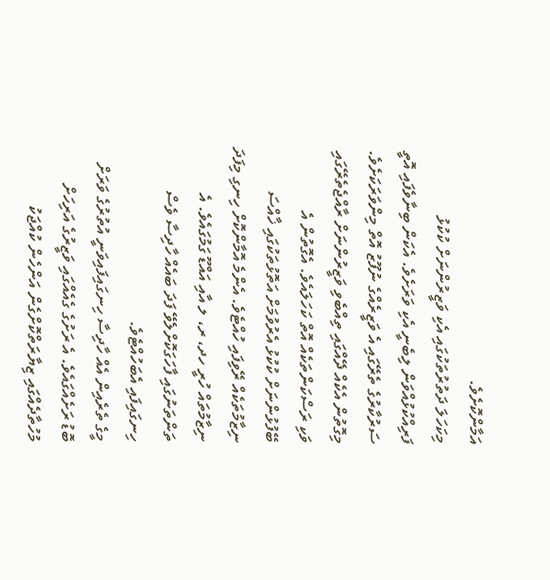އަމާންކޮށެވެ.
މިކަހަލަ ދަތުރުތަކުގައި އެކި ވަޒީރުންނަށް ކުކުޅު ފަރިއްކުޅުއްވަން ލިބެނީ އެކި ވަރަށެވެ. އެކަން ބިނާވެފައި އޮތީ ސަރުކާރުގެ ތެރޭގައި އެ ވަޒީރެއްގެ ނުފޫޒު އޮތް މިންވަރަކަށެވެ. މިގޮތުން އެކެއް ދޭއްގައި ތިއްބެވި ވަޒީރުންނަށް ރާއްޖެތެރޭގައި ވަކި ރަސްކަންތަކެއް އޮތް ކަހަލައެވެ. އެގޮތުން އެ ބޭފުޅުންނަށް ކުކުޅު އެރުވުމަށް އަތޮޅުތަކުގައި ޚާއްސަ ނިޒާމުތަކެއް ރޭވިފައި ހުއްޓެވެ. އެންމެ އޮމާންކޮށް ހިނގި މިފަދަ ނިޒާމުތައް ހުރީ ހދ، ރ، ލ އާއި އައްޑޫ ގަމުގައެވެ. އެ ތަންތަނުގައި ފާހަގަކޮށްލެވޭ ފަދަ ބައެއް ހާދިސާ ވެސް ހިނގައިފައި އެބަހުއްޓެވެ.
މީގެ ތެރެއިން އެއް ހާދިސާ ހިނގައިފައިވަނީ އުތުރުގެ ވަރަށް ބޮޑު ރަށެއްގައެވެ. އެ ރަށުގެ ގެއެއްގައި ވަޒީރުގެ އަރިހަށް މުހުތާދެއްގައި ޒިޔާރަތްކޮށްގެން އަންހެން ކުއްޖަކު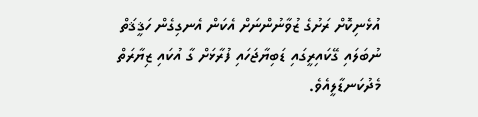އުޅެނިކޮށް ރަށުގެ ޒުވާނުންނަށް އެކަން އެނގިގެން ހަޤީޤަތް ނުބަލައި ގޭކައިރީގައި ޑަބިޔާޖަހައި ފުރާޅަށް ގާ އުކައި ޒިޔާރަތް މެދުކަނޑާލީއެވެ.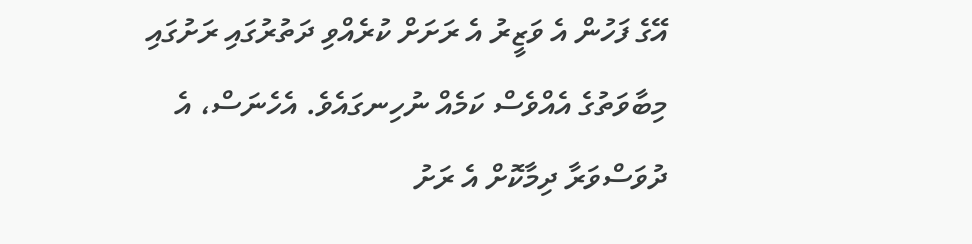އޭގެ ފަހުން އެ ވަޒީރު އެ ރަށަށް ކުރެއްވި ދަތުރުގައި ރަށުގައި މިބާވަތުގެ އެއްވެސް ކަމެއް ނުހިނގައެވެ. އެހެނަސް، އެ ދުވަސްވަރާ ދިމާކޮށް އެ ރަށު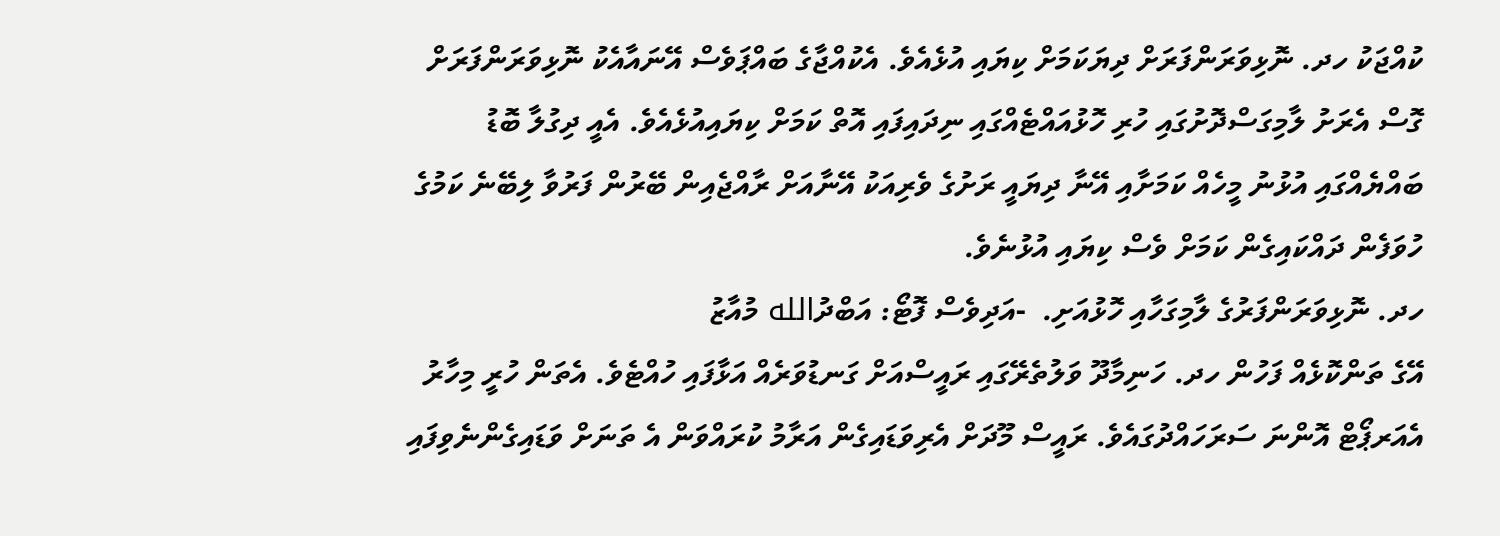ކުއްޖަކު ހދ. ނޮޅިވަރަންފަރަށް ދިޔަކަމަށް ކިޔައި އުޅެއެވެ. އެކުއްޖާގެ ބައްޕަވެސް އޭނައާއެކު ނޮޅިވަރަންފަރަށް ގޮސް އެރަށު ލާމިގަސްދޮށުގައި ހުރި ހޮޅުއައްޓެއްގައި ނިދައިފައި އޮތް ކަމަށް ކިޔައިއުޅެއެވެ. އެއީ ދިގުލާ ބޮޑު ބައްޔެއްގައި އުޅުނު މީހެއް ކަމަށާއި އޭނާ ދިޔައީ ރަށުގެ ވެރިއަކު އޭނާއަށް ރާއްޖެއިން ބޭރުން ފަރުވާ ލިބޭނެ ކަމުގެ ހުވަފެން ދައްކައިގެން ކަމަށް ވެސް ކިޔައި އުޅުނެވެ.
ހދ. ނޮޅިވަރަންފަރުގެ ލާމިގަހާއި ހޮޅުއަށި.  -އަދިވެސް ފޮޓޯ: އަބްދުالله މުއާޒު
އޭގެ ތަންކޮޅެއް ފަހުން ހދ. ހަނިމާދޫ ވަލުތެރޭގައި ރައީސްއަށް ގަނޑުވަރެއް އަޅާފައި ހުއްޓެވެ. އެތަން ހުރީ މިހާރު އެއަރޕޯޓް އޮންނަ ސަރަހައްދުގައެވެ. ރައީސް މޫދަށް އެރިވަޑައިގެން އަރާމު ކުރައްވަން އެ ތަނަށް ވަޑައިގެންނެވިފައި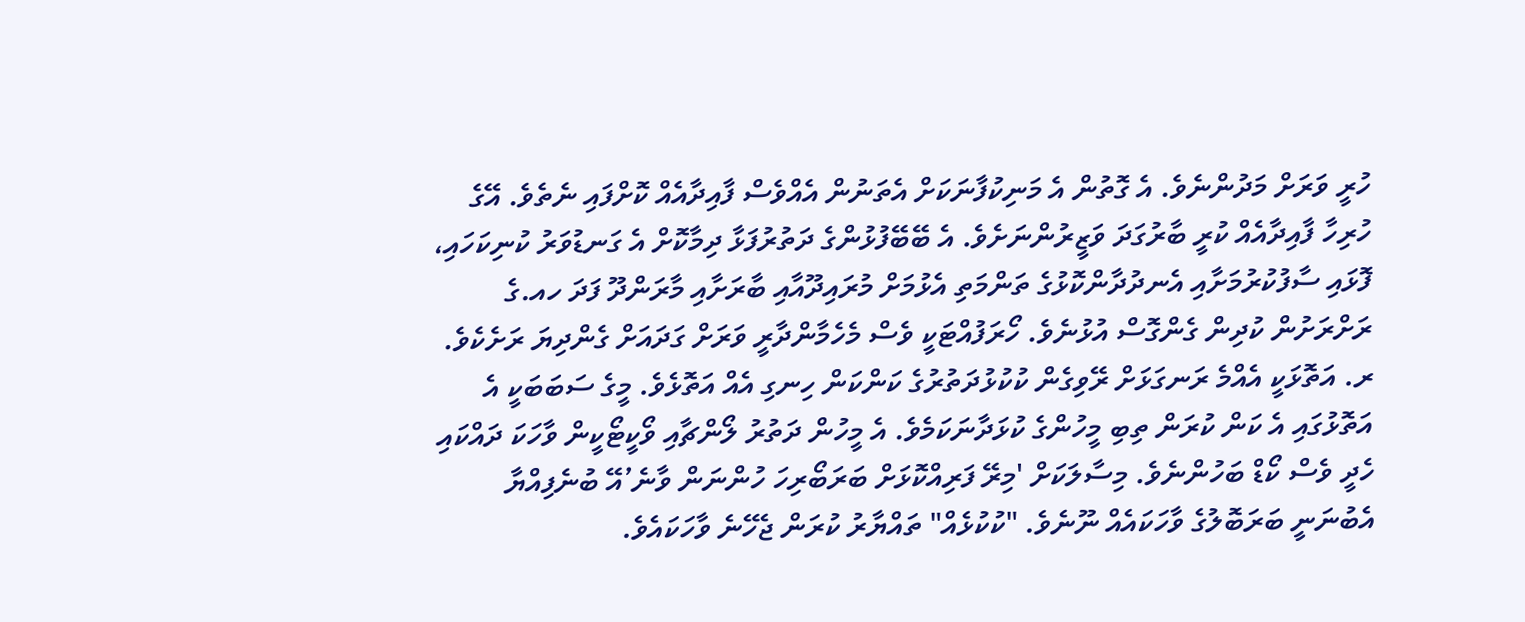ހުރީ ވަރަށް މަދުންނެވެ. އެ ގޮތުން އެ މަނިކުފާނަކަށް އެތަނުން އެއްވެސް ފާއިދާއެއް ކޮށްފައި ނެތެވެ. އޭގެ ހުރިހާ ފާއިދާއެއް ކުރީ ބާރުގަދަ ވަޒީރުންނަށެވެ. އެ ބޭބޭފުޅުންގެ ދަތުރުފަޅާ ދިމާކޮށް އެ ގަނޑުވަރު ކުނިކަހައި، ފޮޅައި ސާފުކުރުމަށާއި އެނދުދާންކޮޅުގެ ތަންމަތި އެޅުމަށް މުރައިދޫއާއި ބާރަށާއި މާރަންދޫ ފަދަ ހއ.ގެ ރަށްރަށުން ކުދިން ގެންގޮސް އުޅުނެވެ. ހޯރަފުއްޓަކީ ވެސް މެހެމާންދާރީ ވަރަށް ގަދައަށް ގެންދިޔަ ރަށެކެވެ.
ރ. އަތޮޅަކީ އެއްމެ ރަނގަޅަށް ރޭވިގެން ކުކުޅުދަތުރުގެ ކަންކަން ހިނގި އެއް އަތޮޅެވެ. މީގެ ސަބަބަކީ އެ އަތޮޅުގައި އެ ކަން ކުރަން ތިބި މީހުންގެ ކުޅަދާނަކަމެވެ. އެ މީހުން ދަތުރު ލޯންޗާއި ވޯކީޓޯކީން ވާހަކަ ދައްކައި ހެދީ ވެސް ކޯޑް ބަހުންނެވެ. މިސާލަކަށް 'މިރޭ ފަރިއްކޮޅަށް ބަރަބޯރިހަ ހުންނަން ވާނެ’އޭ ބުނެފިއްޔާ އެބުނަނީ ބަރަބޮލުގެ ވާހަކައެއް ނޫނެވެ. "ކުކުޅެއް" ތައްޔާރު ކުރަން ޖެހޭނެ ވާހަކައެވެ.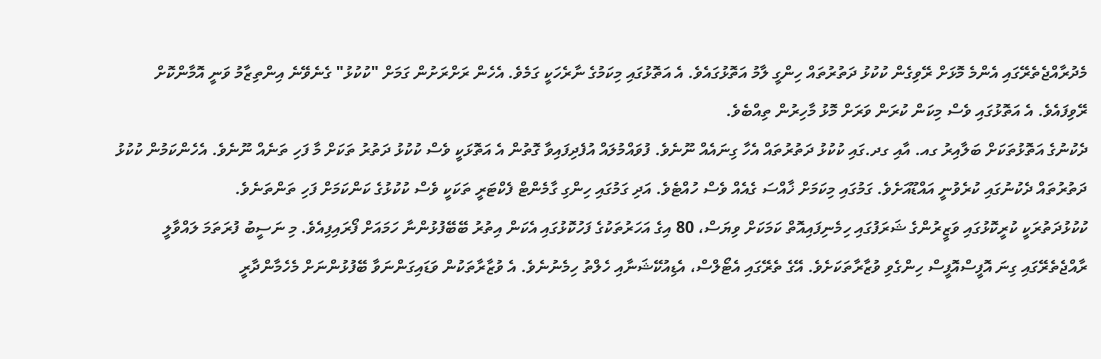މެދުރާއްޖެތެރޭގައި އެންމެ މޮޅަށް ރޭވިގެން ކުކުޅު ދަތުރުތައް ހިންގީ ލާމު އަތޮޅުގައެވެ. އެ އަތޮޅުގައި މިކަމުގެ ނާރެހަކީ ގަމެވެ. އެހެން ރަށްރަށުން ގަމަށް "ކުކުޅު" ގެނެވޭނެ އިންތިޒާމު ވަނީ އޮމާންކޮށް ރޭވިފައެވެ. އެ އަތޮޅުގައި ވެސް މިކަން ކުރަން ވަރަށް މޮޅު މާހިރުން ތިއްބެވެ.
ދެކުނުގެ އަތޮޅުތަކަށް ބަލާއިރު ގއ. އާއި ގދ.ގައި ކުކުޅު ދަތުރުތައް އެހާ ގިނައެއް ނޫނެވެ. ފުވައްމުލައް އުފެދިފައިވާ ގޮތުން އެ އަތޮޅަކީ ވެސް ކުކުޅު ދަތުރު ތަކަށް މާ ފަހި ތަނެއް ނޫނެވެ. އެހެންކަމުން ކުކުޅު ދަތުރުތައް ދެކުނުގައި ކުރެވުނީ އައްޑޫއަށެވެ. ގަމުގައި މިކަމަށް ޚާއްސަ ގެއެއް ވެސް ހުއްޓެވެ. އަދި ގަމުގައި ހިންގި ގާމެންޓް ފެކްޓަރީ ތަކަކީ ވެސް ކުކުޅުގެ ކަންކަމަށް ފަހި ތަންތަނެވެ.
ކުކުޅުދަތުރަކީ ކުރީކޮޅުގައި ވަޒީރުންގެ ޝަރަފުގައި ހިމެނިފައިއޮތް ކަމަކަށް ވިޔަސް، 80 އިގެ އަހަރުތަކުގެ ފަހުކޮޅުގައި އެކަން އިތުރު ބޭބޭފުޅުންނާ ހަމައަށް ފޯރައިފިއެވެ. މި ނަސީބު ފުރަތަމަ ލައްވާލީ ރާއްޖެތެރޭގައި ގިނަ އޮފީސްއޮފީސް ހިންގެވި ވުޒާރާތަކަށެވެ. އޭގެ ތެރޭގައި އެޓޯލްސް، އެޑިއުކޭޝަނާއި ހެލްތު ހިމެނުނެވެ. އެ ވުޒާރާތަކުން ވަޑައިގަންނަވާ ބޭފުޅުންނަށް މެހެމާންދާރީ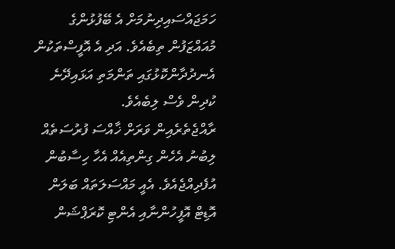ހަމަޖައްސައިދިނުމަށް އެ ބޭފުޅުންގެ މުއައްޒަފުން ތިބެއެވެ. އަދި އެ އޮފީސްތަކުން އެނދުދާންކޮޅުގައި ތަންމަތި އަޅައިދޭނެ ކުދިން ވެސް ލިބެއެވެ.
ރާއްޖެތެރެއިން ވަރަށް ޚާއްސަ ފުރުސަތެއް ލިބުނު އެހެން ގިންތިއެއް އެހާ ހިސާބުން އުފެދިއްޖެއެވެ. އެއީ މައްސަލަތައް ބަލަން އޮޑިޓް އޮފީހުންނާއި އެންޓި ކޮރަޕްޝަން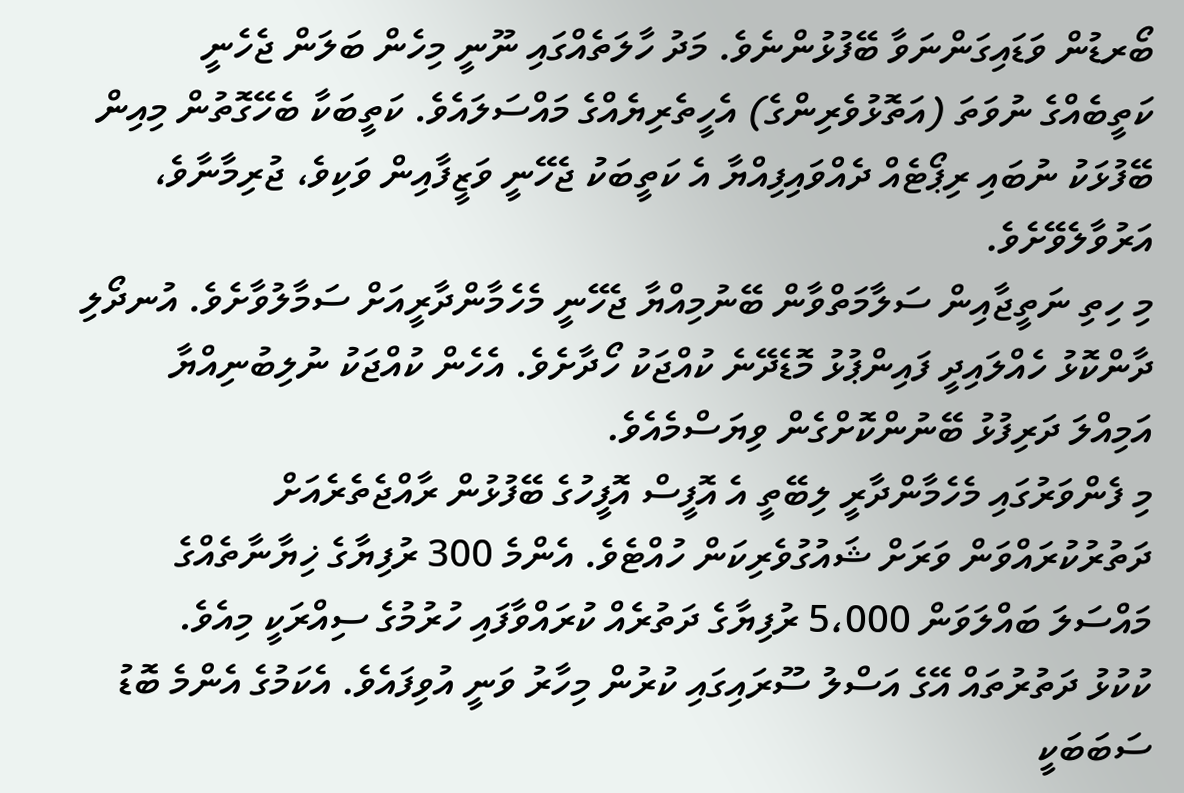ބޯރޑުން ވަޑައިގަންނަވާ ބޭފުޅުންނެވެ. މަދު ހާލަތެއްގައި ނޫނީ މިހެން ބަލަން ޖެހެނީ ކަތީބެއްގެ ނުވަތަ (އަތޮޅުވެރިންގެ) އެހީތެރިޔެއްގެ މައްސަލައެވެ. ކަތީބަކާ ބެހޭގޮތުން މިއިން ބޭފުޅަކު ނުބައި ރިޕޯޓެއް ދެއްވައިފިއްޔާ އެ ކަތީބަކު ޖެހޭނީ ވަޒީފާއިން ވަކިވެ، ޖުރިމާނާވެ، އަރުވާލެވޭށެވެ.
މި ހިތި ނަތީޖާއިން ސަލާމަތްވާން ބޭނުމިއްޔާ ޖެހޭނީ މެހެމާންދާރީއަށް ސަމާލުވާށެވެ. އުނދޯލި ދާންކޮޅު ހެއްލައިދީ ފައިންޕުޅު މޮޑެދޭނެ ކުއްޖަކު ހޯދާށެވެ. އެހެން ކުއްޖަކު ނުލިބުނިއްޔާ އަމިއްލަ ދަރިފުޅު ބޭނުންކޮށްގެން ވިޔަސްމެއެވެ.
މި ފެންވަރުގައި މެހެމާންދާރީ ލިބޭތީ އެ އޮފީސް އޮފީހުގެ ބޭފުޅުން ރާއްޖެތެރެއަށް ދަތުރުކުރައްވަން ވަރަށް ޝައުގުވެރިކަން ހުއްޓެވެ. އެންމެ 300 ރުފިޔާގެ ޚިޔާނާތެއްގެ މައްސަލަ ބައްލަވަން 5،000 ރުފިޔާގެ ދަތުރެއް ކުރައްވާފައި ހުރުމުގެ ސިއްރަކީ މިއެވެ.
ކުކުޅު ދަތުރުތައް އޭގެ އަސްލު ސޫރައިގައި ކުރުން މިހާރު ވަނީ އުވިފައެވެ. އެކަމުގެ އެންމެ ބޮޑު ސަބަބަކީ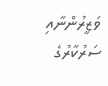ވަޒީރުންނާއި ސަރުކާރުގެ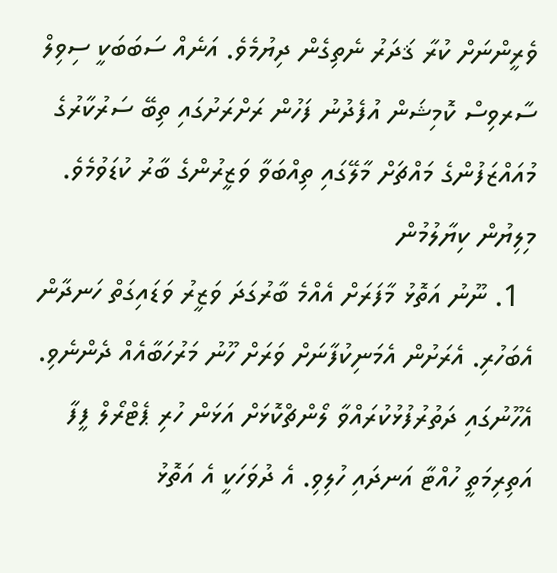ވެރީންނަށް ކުރާ ޤަދަރު ނެތިގެން ދިޔުމެވެ. އަނެއް ސަބަބަކީ ސިވިލް ސާރވިސް ކޮމިޝަން އުފެދުނު ފަހުން ރަށްރަށުގައި ތިބޭ ސަރުކާރުގެ މުއައްޒަފުންގެ މައްޗަށް މާލޭގައި ތިއްބަވާ ވަޒީރުންގެ ބާރު ކުޑަވުމެވެ.
މިލިޔުން ކިޔާލުމުން
  1. ނޫނު އަތޮޅު މާފަރަށް އެއްމެ ބާރުގަދަ ވަޒީރު ވަޑައިގަތް ހަނދާން އެބަހުރި. އެރަށުން އެމަނިކުފާނަށް ވަރަށް ހޫނު މަރުހަބާއެއް ދެންނެވި. އެހޫނުގައި ދަތުރުފުޅުކުރައްވާ ލޯންޗްކޮޅަށް އަޅަން ހުރި ޕެޓްރޯލް ފީފާ އަތިރިމަތީ ހުއްޓާ އަނދައި ހުލިވި. އެ ދުވަހަކީ އެ އަތޮޅު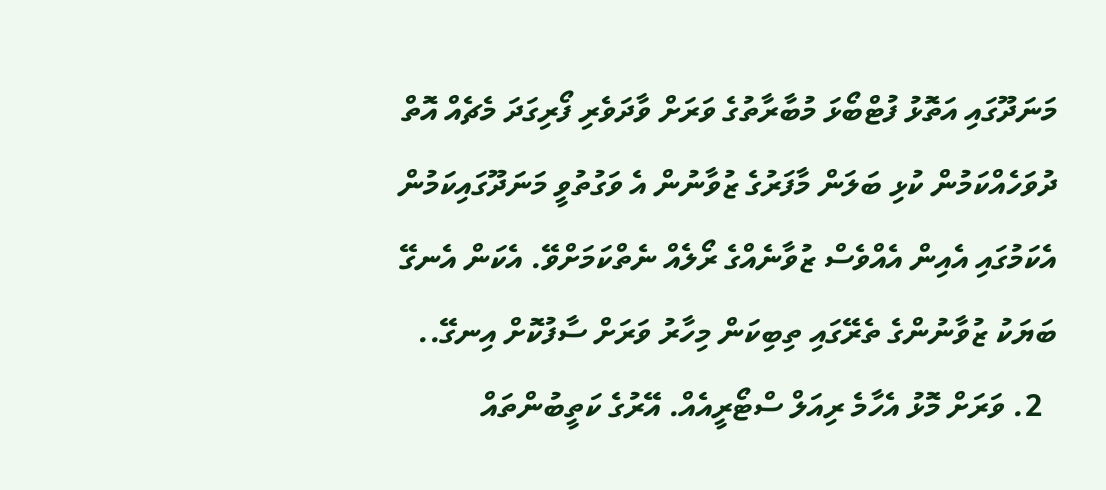މަނަދޫގައި އަތޮޅު ފުޓްބޯޅަ މުބާރާތުގެ ވަރަށް ވާދަވެރި ފޯރިގަދަ މެޗެއް އޮތް ދުވަހެއްކަމުން ކުޅި ބަލަން މާފަރުގެ ޒުވާނުން އެ ވަގުތުވީ މަނަދޫގައިކަމުން އެކަމުގައި އެއިން އެއްވެސް ޒުވާނެއްގެ ރޯލެއް ނެތްކަމަށްވޭ. އެކަން އެނގޭ ބަޔަކު ޒުވާނުންގެ ތެރޭގައި ތިބިކަން މިހާރު ވަރަށް ސާފުކޮށް އިނގޭ..
  2. ވަރަށް މޮޅު އެހާމެ ރިއަލް ސްޓޯރީއެއް. އޭރުގެ ކަތީބުންތައް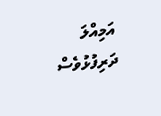އަމިއްލަ ދަރިފުޅުވެސް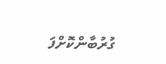ގުރުބާންކޮށްފަ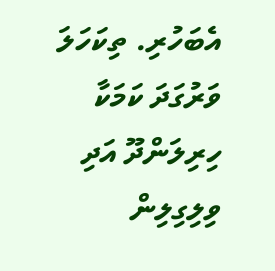އެބަހުރި. ތިކަހަލަ ވަރުގަދަ ކަމަކާ ހިރިލަންދޫ އަދި ވިލިގިލިން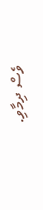ވެސް ދިމާވި.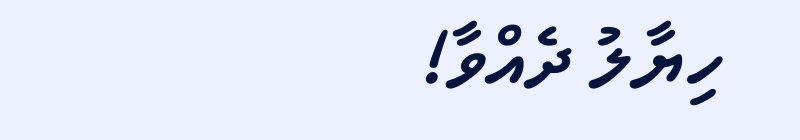ހިޔާލު ދެއްވާ!